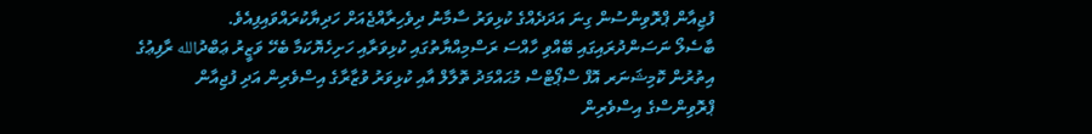ފުޖިއާން ޕްރޮވިންސުން ގިނަ އަދަދެއްގެ ކުޅިވަރު ސާމާނު ދިވެހިރާއްޖެއަށް ހަދިޔާކުރައްވައިފިއެވެ.
ބާސެލޯ ނަސަންދުރައިގައި ބޭއްވި ހާއްސަ ރަސްމިއްޔާތުގައި ކުޅިވަރާއި ހަށިހެޔޮކަމާ ބެހޭ ވަޒީރު ޢަބްދުالله ރާފިޢުގެ އިތުރުން ކޮމިޝަނަރ އޮފް ސްޕޯޓްސް މުޙައްމަދު ތޮލާލް އާއި ކުޅިވަރު ވުޒާރާގެ އިސްވެރިން އަދި ފުޖިއާން ޕްރޮވިންސްގެ އިސްވެރިން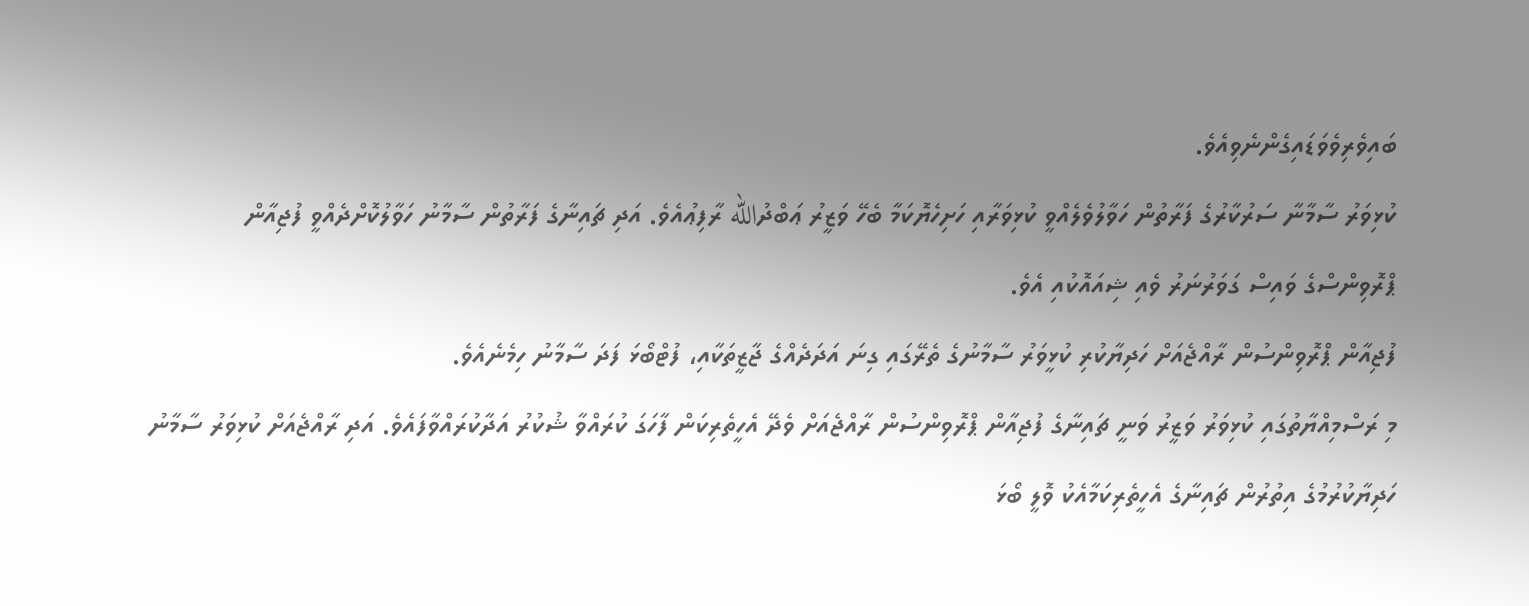ބައިވެރިވެވަޑައިގެންނެވިއެވެ.
ކުޅިވަރު ސާމާނާ ސަރުކާރުގެ ފަރާތުން ހަވާލުވެލެއްވީ ކުޅިވަރާއި ހަށިހެޔޮކަމާ ބެހޭ ވަޒީރު ޢަބްދުالله ރާފިޢުއެވެ. އަދި ޗައިނާގެ ފަރާތުން ސާމާނު ހަވާލުކޮށްދެއްވީ ފުޖިއާން ޕްރޮވިންސްގެ ވައިސް ގަވަރުނަރު ވެއި ޝިއައޮކުއި އެވެ.
ފުޖިއާން ޕްރޮވިންސުން ރާއްޖެއަށް ހަދިޔާކުރި ކުޅީވަރު ސާމާނުގެ ތެރޭގައި ގިނަ އަދަދެއްގެ ޖާޒީތަކާއި، ފުޓްބޯޅަ ފަދަ ސާމާނު ހިމެނެއެވެ.
މި ރަސްމިއްޔާތުގައި ކުޅިވަރު ވަޒީރު ވަނީ ޗައިނާގެ ފުޖިއާން ޕްރޮވިންސުން ރާއްޖެއަށް ވެދޭ އެހީތެރިކަން ފާހަގަ ކުރައްވާ ޝުކުރު އަދާކުރައްވާފައެވެ. އަދި ރާއްޖެއަށް ކުޅިވަރު ސާމާނު ހަދިޔާކުރުމުގެ އިތުރުން ޗައިނާގެ އެހީތެރިކަމާއެކު ވޮލީ ބޯޅަ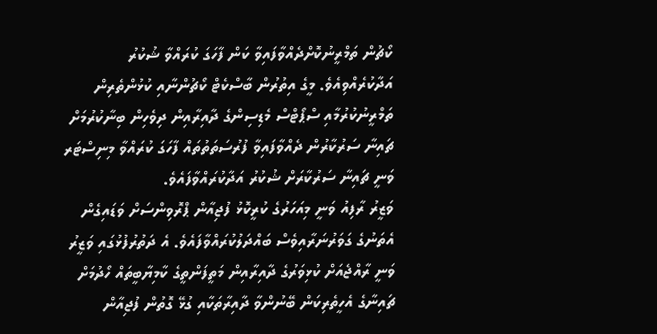ކޯޗުން ތަމްރީނުކޮށްދެއްވާފައިވާ ކަން ފާހަގަ ކުރައްވާ ޝުކުރު އަދާކުރެއްވިއެވެ. މީގެ އިތުރުން ބާސްކެޓް ކޯޗުންނާއި ކުޅުންތެރިން ތަމްރީނުކުރުމާއި ސްޕޯޓްސް މެޑިސިންގެ ދާއިރާއިން ދިވެހިން ބިނާކުރުމަށް ޗައިނާ ސަރުކާރުން ދެއްވާފައިވާ ފުރުސަތަތުތައް ފާހަގަ ކުރައްވާ މިނިސްޓަރ ވަނީ ޗައިނާ ސަރުކާރަށް ޝުކުރު އަދާކުރައްވާފައެވެ.
ވަޒީރު ރާފިއު ވަނީ މިއަހަރުގެ ކުރީކޮޅު ފުޖިއާން ޕްރޮވިންސަށް ވަޑައިގެން އެތަނުގެ ގަވަރުނަރާއިވެސް ބައްދަލުކުރައްވާފައެވެ. އެ ދަތުރުފުޅުގައި ވަޒީރު ވަނީ ރާއްޖެއަށް ކުޅިވަރުގެ ދާއިރާއިން މަތީފަންތީގެ ކާމިޔާބީތައް ހޯދުމަށް ޗައިނާގެ އެހީތެރިކަން ބޭނުންވާ ދާއިރާތަކާއި ގުޅޭ ގޮތުން ފުޖިއާން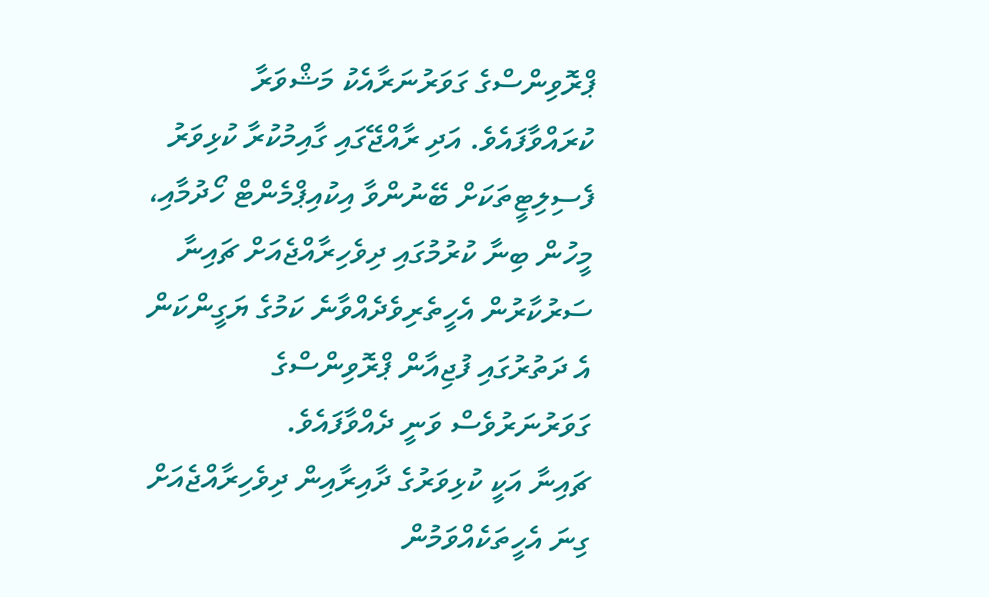ޕްރޮވިންސްގެ ގަވަރުނަރާއެކު މަޝްވަރާ ކުރައްވާފައެވެ. އަދި ރާއްޖޭގައި ގާއިމުކުރާ ކުޅިވަރު ފެސިލިޓީތަކަށް ބޭނުންވާ އިކުއިޕްމެންޓް ހޯދުމާއި، މީހުން ބިނާ ކުރުމުގައި ދިވެހިރާއްޖެއަށް ޗައިނާ ސަރުކާރުން އެހީތެރިވެދެއްވާނެ ކަމުގެ ޔަގީންކަން އެ ދަތުރުގައި ފުޖިއާން ޕްރޮވިންސްގެ ގަވަރުނަރުވެސް ވަނީ ދެއްވާފައެވެ.
ޗައިނާ އަކީ ކުޅިވަރުގެ ދާއިރާއިން ދިވެހިރާއްޖެއަށް ގިނަ އެހީތަކެއްވަމުން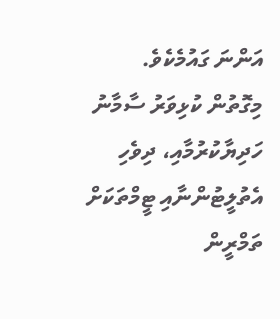އަންނަ ގައުމެކެވެ. މިގޮތުން ކުޅިވަރު ސާމާނު ހަދިޔާކުރުމާއި، ދިވެހި އެތުލީޓުންނާއި ޓީމްތަކަށް ތަމްރީން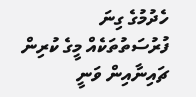ހެދުމުގެ ގިނަ ފުރުސަތުތަކެއް މީގެ ކުރިން ޗައިނާއިން ވަނީ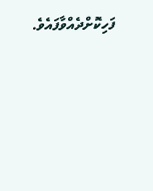ފަހިކޮށްދެއްވާފައެވެ.